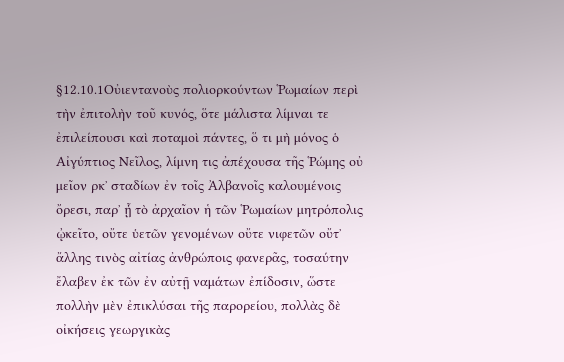§12.10.1Οὐιεντανοὺς πολιορκούντων Ῥωμαίων περὶ τὴν ἐπιτολὴν τοῦ κυνός, ὅτε μάλιστα λίμναι τε ἐπιλείπουσι καὶ ποταμοὶ πάντες, ὅ τι μὴ μόνος ὁ Αἰγύπτιος Νεῖλος, λίμνη τις ἀπέχουσα τῆς Ῥώμης οὐ μεῖον ρκʼ σταδίων ἐν τοῖς Ἀλβανοῖς καλουμένοις ὄρεσι, παρʼ ᾗ τὸ ἀρχαῖον ἡ τῶν Ῥωμαίων μητρόπολις ᾠκεῖτο, οὔτε ὑετῶν γενομένων οὔτε νιφετῶν οὔτʼ ἄλλης τινὸς αἰτίας ἀνθρώποις φανερᾶς, τοσαύτην ἔλαβεν ἐκ τῶν ἐν αὐτῇ ναμάτων ἐπίδοσιν, ὥστε πολλὴν μὲν ἐπικλύσαι τῆς παρορείου, πολλὰς δὲ οἰκήσεις γεωργικὰς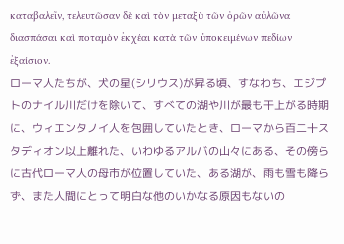καταβαλεῖν, τελευτῶσαν δὲ καὶ τὸν μεταξὺ τῶν ὀρῶν αὐλῶνα διασπάσαι καὶ ποταμὸν ἐκχέαι κατὰ τῶν ὑποκειμένων πεδίων ἐξαίσιον.
ローマ人たちが、犬の星(シリウス)が昇る頃、すなわち、エジプトのナイル川だけを除いて、すべての湖や川が最も干上がる時期に、ウィエンタノイ人を包囲していたとき、ローマから百二十スタディオン以上離れた、いわゆるアルバの山々にある、その傍らに古代ローマ人の母市が位置していた、ある湖が、雨も雪も降らず、また人間にとって明白な他のいかなる原因もないの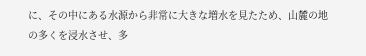に、その中にある水源から非常に大きな増水を見たため、山麓の地の多くを浸水させ、多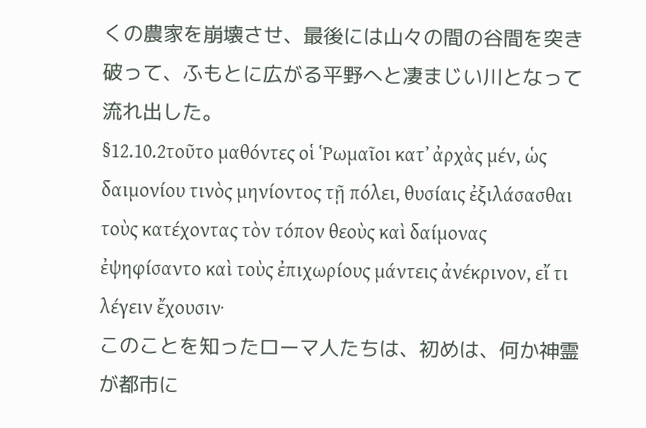くの農家を崩壊させ、最後には山々の間の谷間を突き破って、ふもとに広がる平野へと凄まじい川となって流れ出した。
§12.10.2τοῦτο μαθόντες οἱ Ῥωμαῖοι κατʼ ἀρχὰς μέν, ὡς δαιμονίου τινὸς μηνίοντος τῇ πόλει, θυσίαις ἐξιλάσασθαι τοὺς κατέχοντας τὸν τόπον θεοὺς καὶ δαίμονας ἐψηφίσαντο καὶ τοὺς ἐπιχωρίους μάντεις ἀνέκρινον, εἴ τι λέγειν ἔχουσιν·
このことを知ったローマ人たちは、初めは、何か神霊が都市に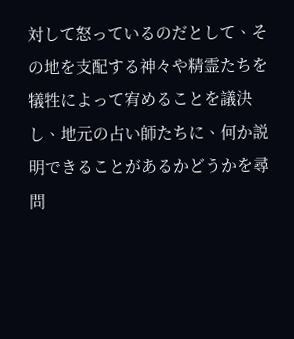対して怒っているのだとして、その地を支配する神々や精霊たちを犠牲によって宥めることを議決し、地元の占い師たちに、何か説明できることがあるかどうかを尋問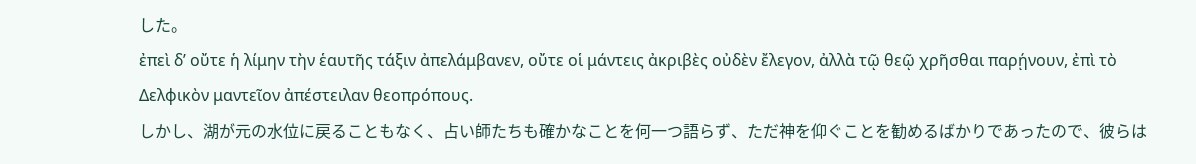した。
ἐπεὶ δʼ οὔτε ἡ λίμην τὴν ἑαυτῆς τάξιν ἀπελάμβανεν, οὔτε οἱ μάντεις ἀκριβὲς οὐδὲν ἔλεγον, ἀλλὰ τῷ θεῷ χρῆσθαι παρῄνουν, ἐπὶ τὸ Δελφικὸν μαντεῖον ἀπέστειλαν θεοπρόπους.
しかし、湖が元の水位に戻ることもなく、占い師たちも確かなことを何一つ語らず、ただ神を仰ぐことを勧めるばかりであったので、彼らは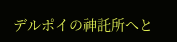デルポイの神託所へと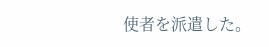使者を派遣した。